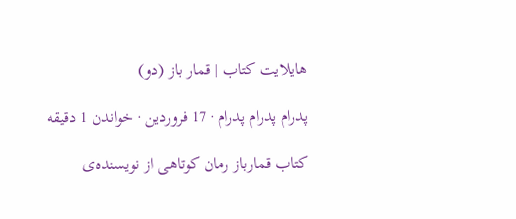هایلایت کتاب | قمار باز (دو)

پدرام پدرام پدرام · 17 فروردین · خواندن 1 دقیقه

کتاب قمارباز رمان کوتاهی از نویسنده‌ی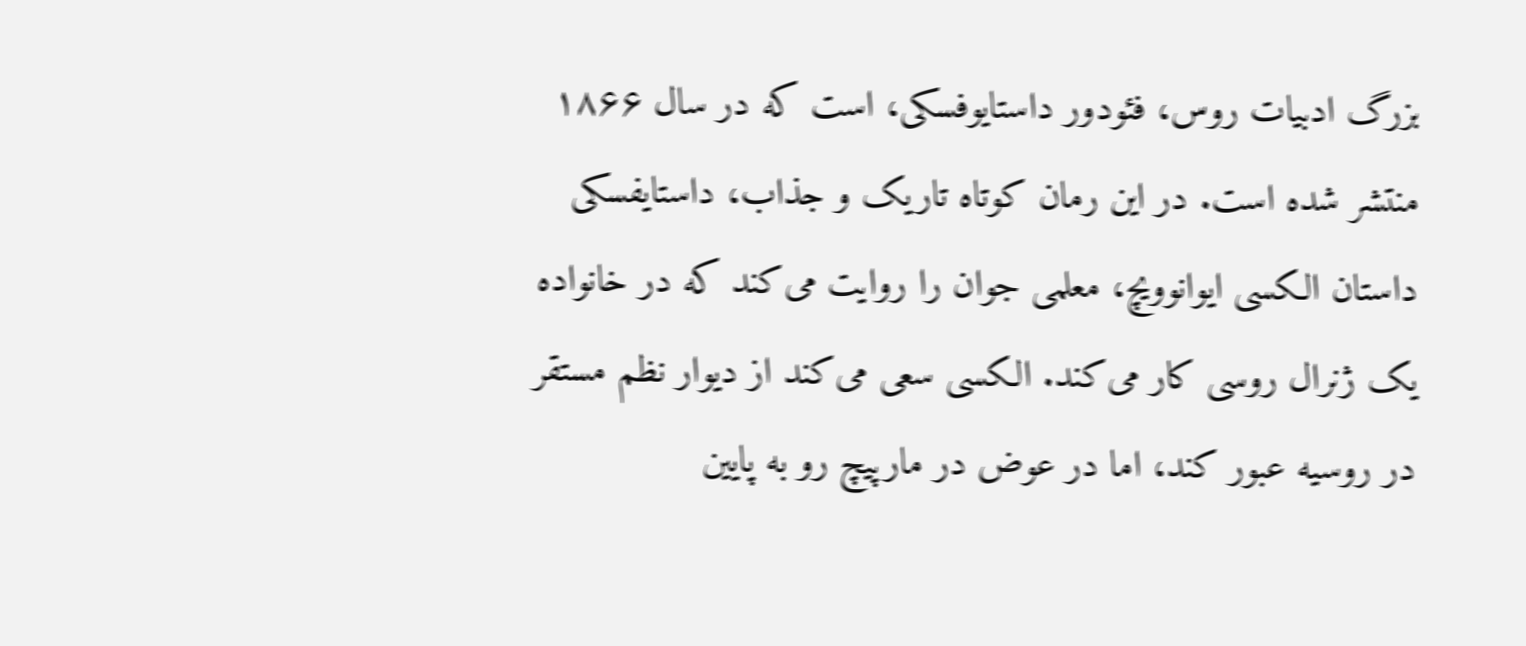بزرگ ادبیات روس، فئودور داستایوفسکی، است که در سال ۱۸۶۶ منتشر شده است. در این رمان کوتاه تاریک و جذاب، داستایفسکی داستان الکسی ایوانوویچ، معلمی جوان را روایت می‌کند که در خانواده یک ژنرال روسی کار می‌کند. الکسی سعی می‌کند از دیوار نظم مستقر در روسیه عبور کند، اما در عوض در مارپیچ رو به پایین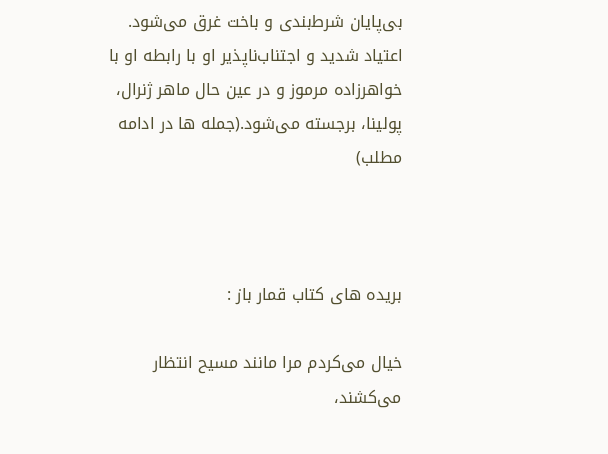بی‌پایان شرط‌بندی و باخت غرق می‌شود. اعتیاد شدید و اجتناب‌ناپذیر او با رابطه او با خواهرزاده مرموز و در عین حال ماهر ژنرال، پولینا، برجسته می‌شود.(جمله ها در ادامه مطلب)



بریده های کتاب قمار باز :

خيال می‌کردم مرا مانند مسيح انتظار می‌کشند،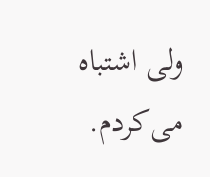ولی اشتباه می‌کردم.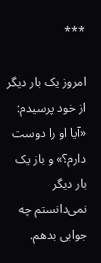***

امروز يک بار ديگر از خود پرسيدم: «آيا او را دوست دارم؟» و باز يک بار ديگر نمی‌دانستم چه جوابی بدهم.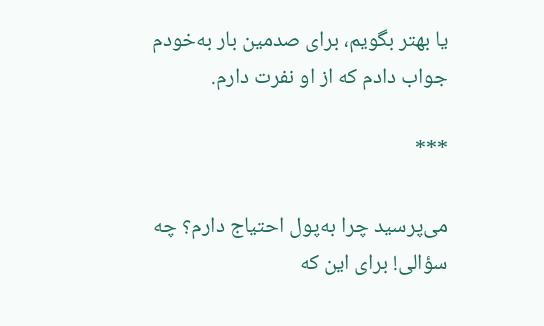يا بهتر بگويم، برای صدمين بار به‌خودم جواب دادم که از او نفرت دارم.

***

می‌پرسيد چرا به‌پول احتياج دارم؟ چه سؤالی! برای اين که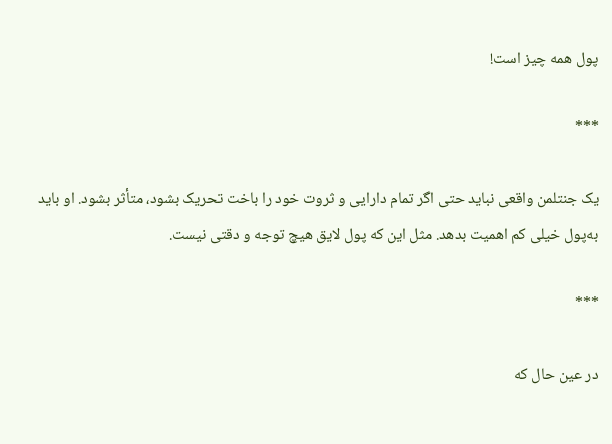پول همه چيز است!

***

يک جنتلمن واقعی نبايد حتی اگر تمام دارايی و ثروت خود را باخت تحريک بشود، متأثر بشود. او بايد به‌پول خيلی کم اهميت بدهد. مثل اين که پول لايق هيچ توجه و دقتی نيست.

***

در عين حال که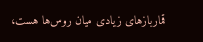قماربازهای زيادی ميان روس‌ها هست،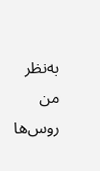به‌نظر من روس‌ها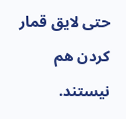حتی لايق قمار کردن هم نيستند.